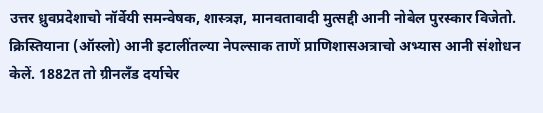उत्तर ध्रुवप्रदेशाचो नॉर्वेयी समन्वेषक, शास्त्रज्ञ, मानवतावादी मुत्सद्दी आनी नोबेल पुरस्कार विजेतो. क्रिस्तियाना (ऑस्लो) आनी इटालींतल्या नेपल्साक ताणें प्राणिशासअत्राचो अभ्यास आनी संशोधन केलें. 1882त तो ग्रीनलॅंड दर्याचेर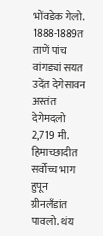भोंवडेक गेलो. 1888-1889त ताणें पांच वांगड्यां सयत उदेंत देगेसावन अस्तंत देगेमदलो 2,719 मी. हिमाच्छादीत सर्वोच्च भाग हुपून ग्रीनलॅंडांत पावलो. थंय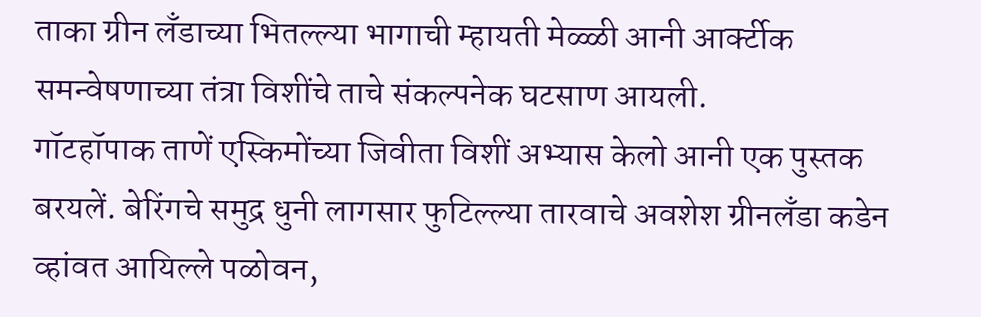ताका ग्रीन लॅंडाच्या भितल्ल्या भागाची म्हायती मेळ्ळी आनी आर्क्टीक समन्वेषणाच्या तंत्रा विशींचे ताचे संकल्पनेक घटसाण आयली.
गॉटहॉपाक ताणें एस्किमोंच्या जिवीता विशीं अभ्यास केलो आनी एक पुस्तक बरयलें. बेरिंगचे समुद्र धुनी लागसार फुटिल्ल्या तारवाचे अवशेश ग्रीनलॅंडा कडेन व्हांवत आयिल्ले पळोवन,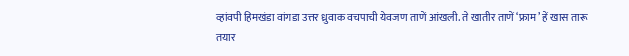व्हांवपी हिमखंडा वांगडा उत्तर ध्रुवाक वचपाची येवजण ताणें आंखली. ते खातीर ताणें ‘फ्राम’ हें खास तारू तयार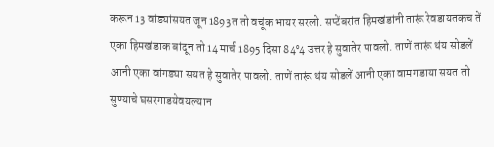करून 13 वांड्यांसयत जून 1893त तो वचूंक भायर सरलो. सप्टेंबरांत हिमखंडांनी तारूं रेवडायतकच तें एका हिमखंडाक बांदून तो 14 मार्च 1895 दिसा 84°4 उत्तर हे सुवातेर पावलो. ताणें तारूं थंय सोडलें आनी एका वांगड्या सयत हे सुवातेर पावलो. ताणें तारूं थंय सोडलें आनी एका वामगडाया सयत तो सुण्याचे घसरगाडयेवयल्यान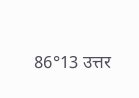86°13 उत्तर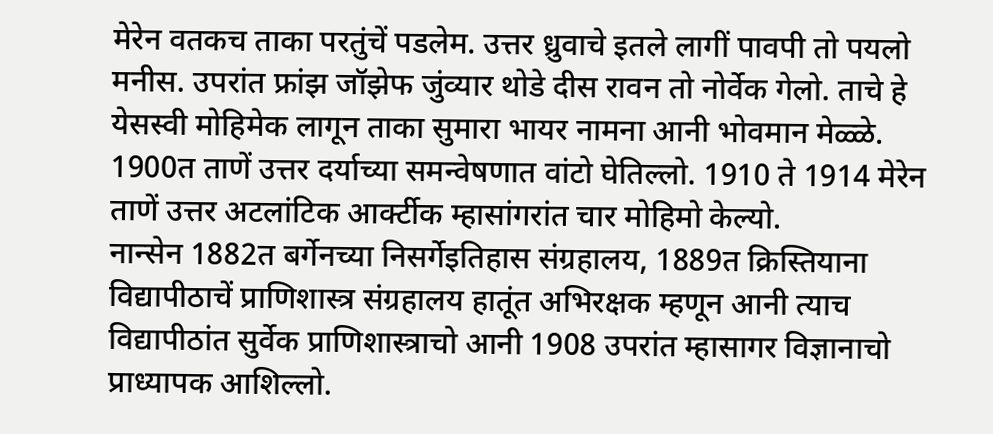मेरेन वतकच ताका परतुंचें पडलेम. उत्तर ध्रुवाचे इतले लागीं पावपी तो पयलो मनीस. उपरांत फ्रांझ जॉझेफ जुंव्यार थोडे दीस रावन तो नोर्वेक गेलो. ताचे हे येसस्वी मोहिमेक लागून ताका सुमारा भायर नामना आनी भोवमान मेळ्ळे.
1900त ताणें उत्तर दर्याच्या समन्वेषणात वांटो घेतिल्लो. 1910 ते 1914 मेरेन ताणें उत्तर अटलांटिक आर्क्टीक म्हासांगरांत चार मोहिमो केल्यो.
नान्सेन 1882त बर्गेनच्या निसर्गेइतिहास संग्रहालय, 1889त क्रिस्तियाना विद्यापीठाचें प्राणिशास्त्र संग्रहालय हातूंत अभिरक्षक म्हणून आनी त्याच विद्यापीठांत सुर्वेक प्राणिशास्त्राचो आनी 1908 उपरांत म्हासागर विज्ञानाचो प्राध्यापक आशिल्लो.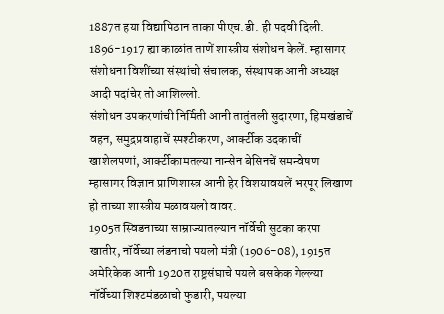1887त हया विद्यापिठान ताका पीएच.डी. ही पदवी दिली. 1896-1917 ह्या काळांत ताणें शास्त्रीय संशोधन केलें. म्हासागर संशोधना विशींच्या संस्थांचो संचालक, संस्थापक आनी अध्यक्ष आदी पदांचेर तो आशिल्लो.
संशोधन उपकरणांची निर्मिती आनी तातुंतली सुदारणा, हिमखंडाचें वहन, समुद्रप्रवाहाचें स्पश्टीकरण, आर्क्टीक उदकाचीं खाशेलपणां, आर्क्टीकामतल्या नान्सेन बेसिनचें समन्वेषण म्हासागर विज्ञान प्राणिशास्त्र आनी हेर विशयावयलें भरपूर लिखाण हो ताच्या शास्त्रीय मळावयलो वावर.
1905त स्विडनाच्या साम्राज्यातल्यान नॉर्वेची सुटका करपा खातीर, नॉर्वेच्या लंडनाचो पयलो मंत्री (1906-08), 1915त अमेरिकेक आनी 1920त राष्ट्रसंघाचे पयले बसकेक गेल्ल्या नॉर्वेच्या शिश्टमंडळाचो फुडारी, पयल्या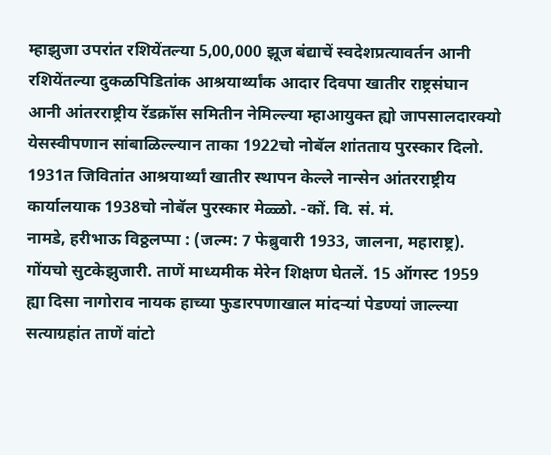म्हाझुजा उपरांत रशियेंतल्या 5,00,000 झूज बंद्याचें स्वदेशप्रत्यावर्तन आनी रशियेंतल्या दुकळपिडितांक आश्रयार्थ्यांक आदार दिवपा खातीर राष्ट्रसंघान आनी आंतरराष्ट्रीय रॅडक्रॉस समितीन नेमिल्ल्या म्हाआयुक्त ह्यो जापसालदारक्यो येसस्वीपणान सांबाळिल्ल्यान ताका 1922चो नोबॅल शांतताय पुरस्कार दिलो. 1931त जिवितांत आश्रयार्थ्यां खातीर स्थापन केल्ले नान्सेन आंतरराष्ट्रीय कार्यालयाक 1938चो नोबॅल पुरस्कार मेळ्ळो. -कों. वि. सं. मं.
नामडे, हरीभाऊ विठ्ठलप्पा : (जल्म: 7 फेब्रुवारी 1933, जालना, महाराष्ट्र). गोंयचो सुटकेझुजारी. ताणें माध्यमीक मेरेन शिक्षण घेतलें. 15 ऑगस्ट 1959 ह्या दिसा नागोराव नायक हाच्या फुडारपणाखाल मांदऱ्यां पेडण्यां जाल्ल्या सत्याग्रहांत ताणें वांटो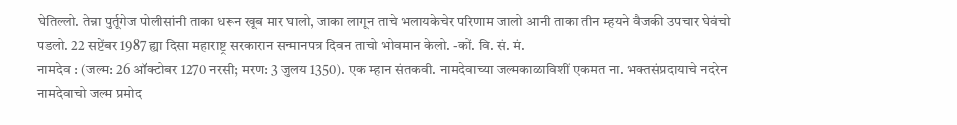घेतिल्लो. तेन्ना पुर्तूगेज पोलीसांनी ताका धरून खूब मार घालो, जाका लागून ताचे भलायकेचेर परिणाम जालो आनी ताका तीन म्हयने वैजकी उपचार घेवंचो पडलो. 22 सप्टेंबर 1987 ह्या दिसा महाराष्ट्र सरकारान सन्मानपत्र दिवन ताचो भोवमान केलो. -कों. वि. सं. मं.
नामदेव : (जल्म: 26 ऑक्टोबर 1270 नरसी; मरण: 3 जुलय 1350). एक म्हान संतकवी. नामदेवाच्या जल्मकाळाविशीं एकमत ना. भक्तसंप्रदायाचे नदरेन नामदेवाचो जल्म प्रमोद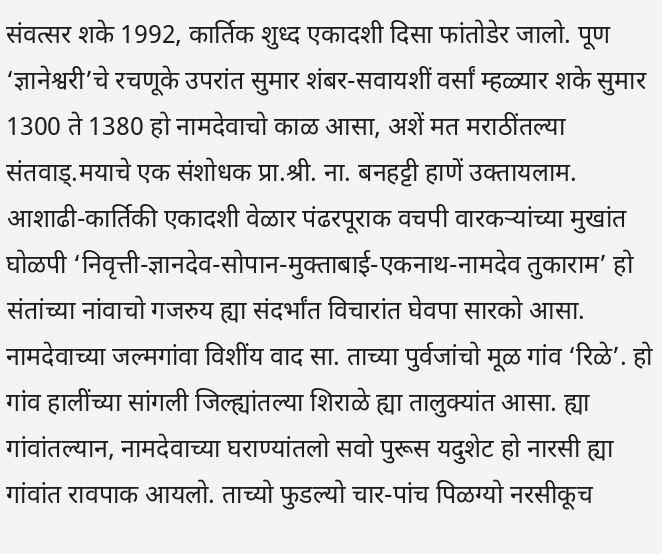संवत्सर शके 1992, कार्तिक शुध्द एकादशी दिसा फांतोडेर जालो. पूण ‘ज्ञानेश्वरी’चे रचणूके उपरांत सुमार शंबर-सवायशीं वर्सां म्हळ्यार शके सुमार 1300 ते 1380 हो नामदेवाचो काळ आसा, अशें मत मराठींतल्या संतवाड्.मयाचे एक संशोधक प्रा.श्री. ना. बनहट्टी हाणें उक्तायलाम. आशाढी-कार्तिकी एकादशी वेळार पंढरपूराक वचपी वारकऱ्यांच्या मुखांत घोळपी ‘निवृत्ती-ज्ञानदेव-सोपान-मुक्ताबाई-एकनाथ-नामदेव तुकाराम’ हो संतांच्या नांवाचो गजरुय ह्या संदर्भांत विचारांत घेवपा सारको आसा.
नामदेवाच्या जल्मगांवा विशींय वाद सा. ताच्या पुर्वजांचो मूळ गांव ‘रिळे’. हो गांव हालींच्या सांगली जिल्ह्यांतल्या शिराळे ह्या तालुक्यांत आसा. ह्या गांवांतल्यान, नामदेवाच्या घराण्यांतलो सवो पुरूस यदुशेट हो नारसी ह्या गांवांत रावपाक आयलो. ताच्यो फुडल्यो चार-पांच पिळग्यो नरसीकूच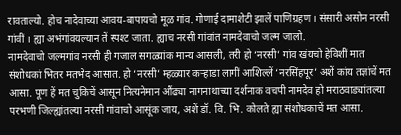रावताल्यो. होच नादेवाच्या आवय-बापायचो मूळ गांव. गोणाई दामाशेटी झालें पाणिग्रहण । संसारी असोन नरसी गांवीं । ह्या अभंगांवयल्यान तें स्पश्ट जाता. ह्याच नरसी गांवांत नामदेवाचो जल्म जालो.
नामदेवाचो जल्मगांव नरसी ही गजाल सगळ्यांक मान्य आसली, तरी हो ‘नरसी’ गांव खंयचो हेविशीं मात संशोधकां भितर मतभेद आसात. हो ‘नरसी’ म्हळ्यार कऱ्हाडा लागीं आशिल्लें ‘नरसिंहपूर’ अशें कांय तज्ञांचें मत आसा. पूण हें मत चुकिचें आसून नित्यनेमान औंढ्या नागनाथाच्या दर्शनाक वचपी नामदेव हो मराठवाड्यांतल्या परभणी जिल्ह्यांतल्या नरसी गांवाचो आसूंक जाय, अशें डॉ. वि. भि. कोलते ह्या संशोधकाचें मत आसा.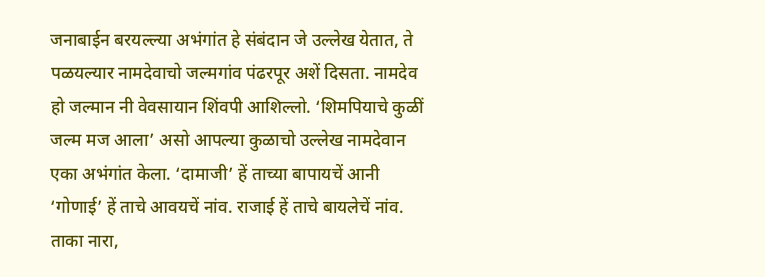जनाबाईन बरयल्ल्या अभंगांत हे संबंदान जे उल्लेख येतात, ते पळयल्यार नामदेवाचो जल्मगांव पंढरपूर अशें दिसता. नामदेव हो जल्मान नी वेवसायान शिंवपी आशिल्लो. ‘शिमपियाचे कुळीं जल्म मज आला’ असो आपल्या कुळाचो उल्लेख नामदेवान एका अभंगांत केला. ‘दामाजी’ हें ताच्या बापायचें आनी ‘गोणाई’ हें ताचे आवयचें नांव. राजाई हें ताचे बायलेचें नांव. ताका नारा,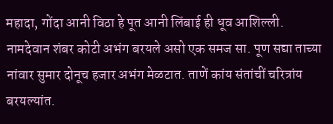महादा, गोंदा आनी विठा हे पूत आनी लिंबाई ही धूव आशिल्ली. नामदेवान शंबर कोटी अभंग बरयले असो एक समज सा. पूण सद्या ताच्या नांवार सुमार दोनूच हजार अभंग मेळटात. ताणें कांय संतांचीं चरित्रांय बरयल्यांत.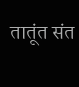तातूंत संत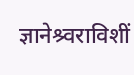ज्ञानेश्र्वराविशीं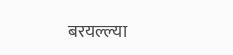बरयल्ल्या